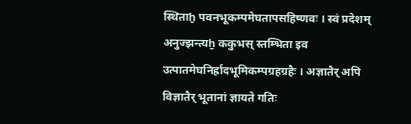स्थिताḫ पवनभूकम्पमेघतापसहिष्णवः । स्वं प्रदेशम् अनुज्झन्त्यẖ ककुभस् स्तम्भिता इव
उत्पातमेघनिर्ह्रादभूमिकम्पग्रहग्रहैः । अज्ञातैर् अपि विज्ञातैर् भूतानां ज्ञायते गतिः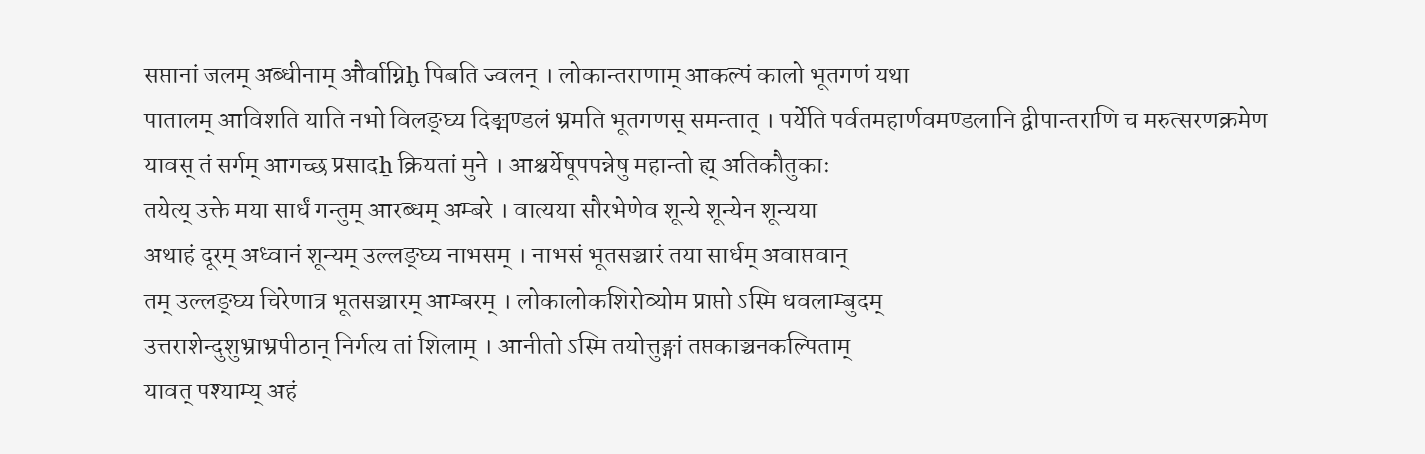सप्तानां जलम् अब्धीनाम् और्वाग्निḫ पिबति ज्वलन् । लोकान्तराणाम् आकल्पं कालो भूतगणं यथा
पातालम् आविशति याति नभो विलङ्घ्य दिङ्मण्डलं भ्रमति भूतगणस् समन्तात् । पर्येति पर्वतमहार्णवमण्डलानि द्वीपान्तराणि च मरुत्सरणक्रमेण
यावस् तं सर्गम् आगच्छ प्रसादẖ क्रियतां मुने । आश्चर्येषूपपन्नेषु महान्तो ह्य् अतिकौतुकाः
तयेत्य् उक्ते मया सार्धं गन्तुम् आरब्धम् अम्बरे । वात्यया सौरभेणेव शून्ये शून्येन शून्यया
अथाहं दूरम् अध्वानं शून्यम् उल्लङ्घ्य नाभसम् । नाभसं भूतसञ्चारं तया सार्धम् अवाप्तवान्
तम् उल्लङ्घ्य चिरेणात्र भूतसञ्चारम् आम्बरम् । लोकालोकशिरोव्योम प्राप्तो ऽस्मि धवलाम्बुदम्
उत्तराशेन्दुशुभ्राभ्रपीठान् निर्गत्य तां शिलाम् । आनीतो ऽस्मि तयोत्तुङ्गां तप्तकाञ्चनकल्पिताम्
यावत् पश्याम्य् अहं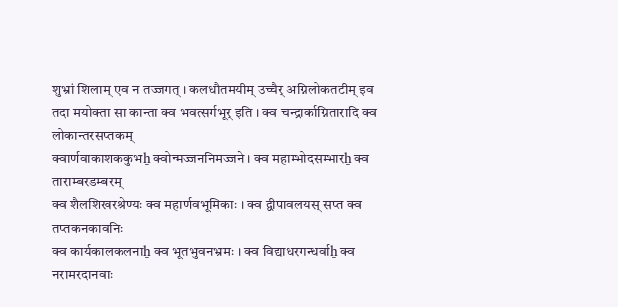शुभ्रां शिलाम् एव न तज्जगत् । कलधौतमयीम् उच्चैर् अग्निलोकतटीम् इव
तदा मयोक्ता सा कान्ता क्व भवत्सर्गभूर् इति । क्व चन्द्रार्काग्नितारादि क्व लोकान्तरसप्तकम्
क्वार्णवाकाशककुभẖ क्वोन्मज्जननिमज्जने । क्व महाम्भोदसम्भारẖ क्व ताराम्बरडम्बरम्
क्व शैलशिखरश्रेण्यः क्व महार्णवभूमिकाः । क्व द्वीपावलयस् सप्त क्व तप्तकनकावनिः
क्व कार्यकालकलनाẖ क्व भूतभुवनभ्रमः । क्व विद्याधरगन्धर्वाẖ क्व नरामरदानवाः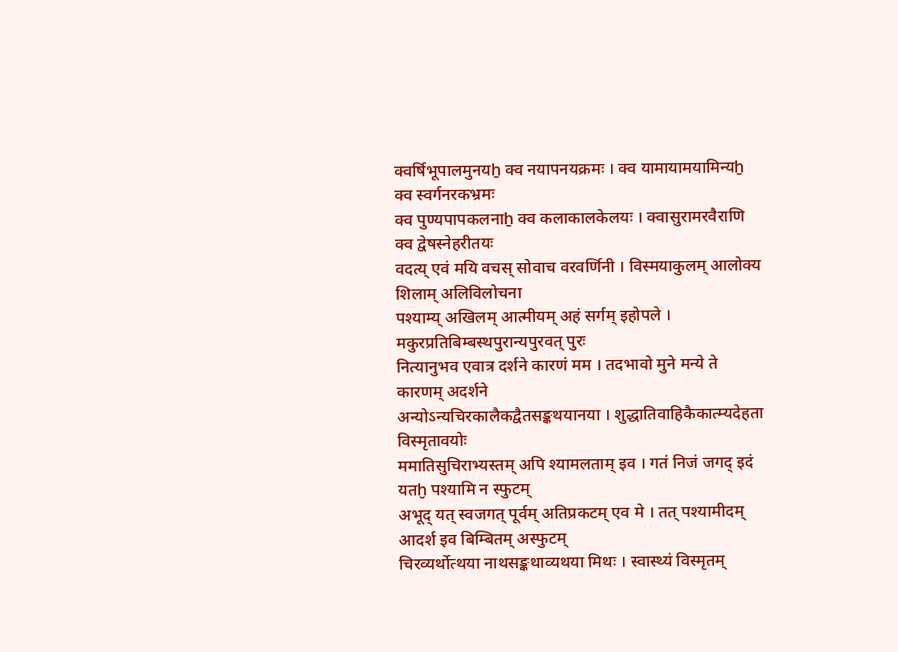क्वर्षिभूपालमुनयẖ क्व नयापनयक्रमः । क्व यामायामयामिन्यẖ क्व स्वर्गनरकभ्रमः
क्व पुण्यपापकलनाẖ क्व कलाकालकेलयः । क्वासुरामरवैराणि क्व द्वेषस्नेहरीतयः
वदत्य् एवं मयि वचस् सोवाच वरवर्णिनी । विस्मयाकुलम् आलोक्य शिलाम् अलिविलोचना
पश्याम्य् अखिलम् आत्मीयम् अहं सर्गम् इहोपले । मकुरप्रतिबिम्बस्थपुरान्यपुरवत् पुरः
नित्यानुभव एवात्र दर्शने कारणं मम । तदभावो मुने मन्ये ते कारणम् अदर्शने
अन्योऽन्यचिरकालैकद्वैतसङ्कथयानया । शुद्धातिवाहिकैकात्म्यदेहता विस्मृतावयोः
ममातिसुचिराभ्यस्तम् अपि श्यामलताम् इव । गतं निजं जगद् इदं यतḫ पश्यामि न स्फुटम्
अभूद् यत् स्वजगत् पूर्वम् अतिप्रकटम् एव मे । तत् पश्यामीदम् आदर्श इव बिम्बितम् अस्फुटम्
चिरव्यर्थोत्थया नाथसङ्कथाव्यथया मिथः । स्वास्थ्यं विस्मृतम्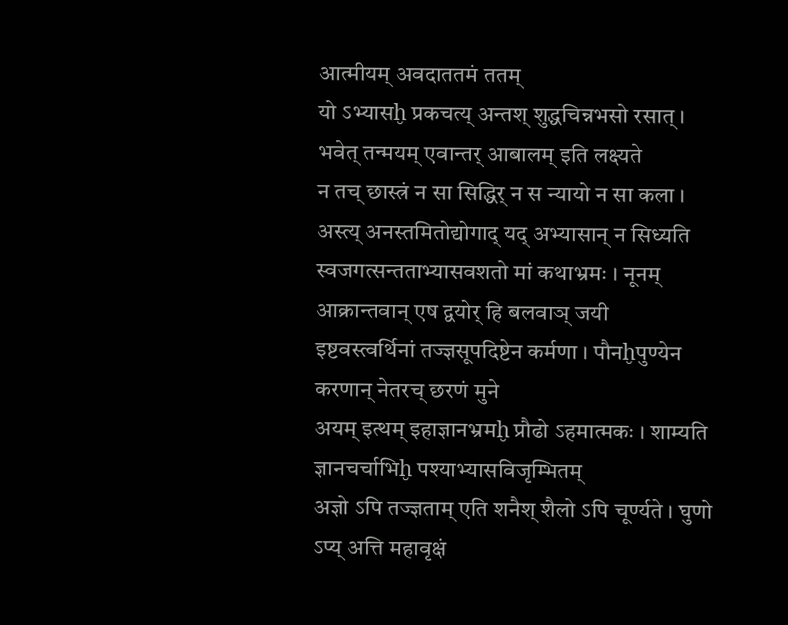आत्मीयम् अवदाततमं ततम्
यो ऽभ्यासḫ प्रकचत्य् अन्तश् शुद्धचिन्नभसो रसात् । भवेत् तन्मयम् एवान्तर् आबालम् इति लक्ष्यते
न तच् छास्त्रं न सा सिद्धिर् न स न्यायो न सा कला । अस्त्य् अनस्तमितोद्योगाद् यद् अभ्यासान् न सिध्यति
स्वजगत्सन्तताभ्यासवशतो मां कथाभ्रमः । नूनम् आक्रान्तवान् एष द्वयोर् हि बलवाञ् जयी
इष्टवस्त्वर्थिनां तज्ज्ञसूपदिष्टेन कर्मणा । पौनḫपुण्येन करणान् नेतरच् छरणं मुने
अयम् इत्थम् इहाज्ञानभ्रमḫ प्रौढो ऽहमात्मकः । शाम्यति ज्ञानचर्चाभिḫ पश्याभ्यासविजृम्भितम्
अज्ञो ऽपि तज्ज्ञताम् एति शनैश् शैलो ऽपि चूर्ण्यते । घुणो ऽप्य् अत्ति महावृक्षं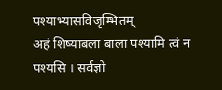पश्याभ्यासविजृम्भितम्
अहं शिष्याबला बाला पश्यामि त्वं न पश्यसि । सर्वज्ञो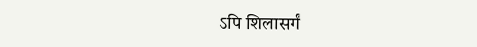ऽपि शिलासर्गं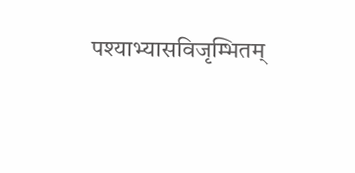पश्याभ्यासविजृम्भितम्